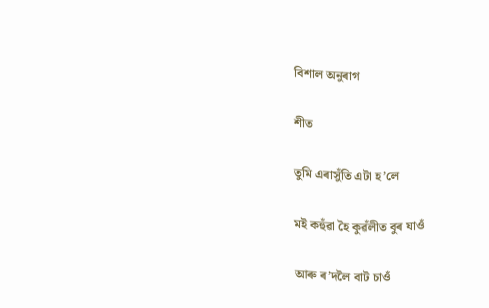বিশাল অনুৰাগ

শীত

তুমি এৰাসুঁতি এটা হ’লে

মই কহুঁৱা হৈ কুৱঁলীত বুৰ যাওঁ

আৰু ৰ’দলৈ বাট চাওঁ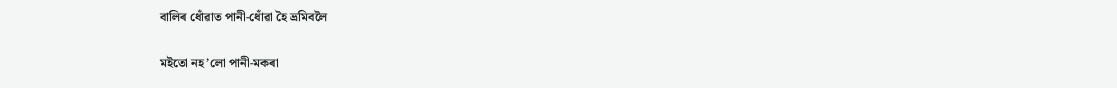বালিৰ ধোঁৱাত পানী-ধোঁৱা হৈ ভ্ৰমিবলৈ

মইতো নহ’লো পানী-মকৰা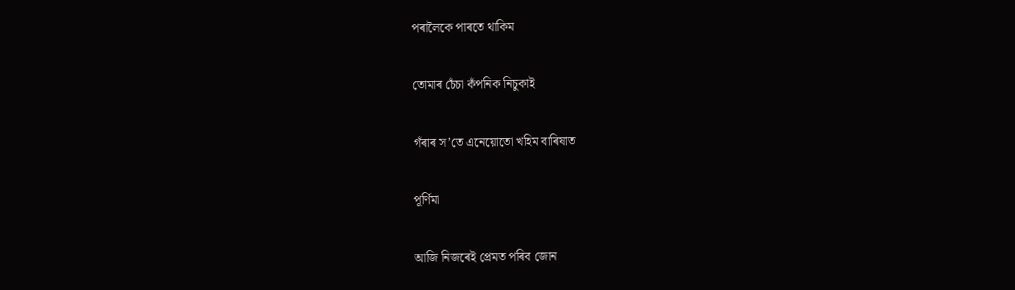পৰালৈকে পাৰতে থাকিম

তোমাৰ চেঁচা কঁপনিক নিচুকাই

গঁৰাৰ স’তে এনেয়োতো খহিম বাৰিষাত

পূৰ্ণিমা

আজি নিজৰেই প্ৰেমত পৰিব জোন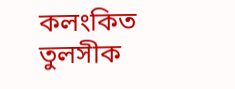কলংকিত তুলসীক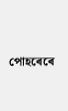পোহৰেৰে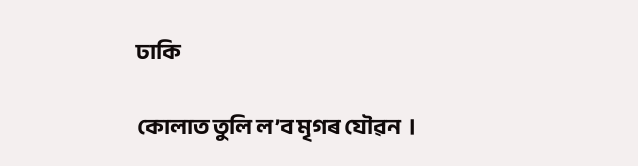ঢাকি

কোলাত তুলি ল’ব মৃগৰ যৌৱন  ।